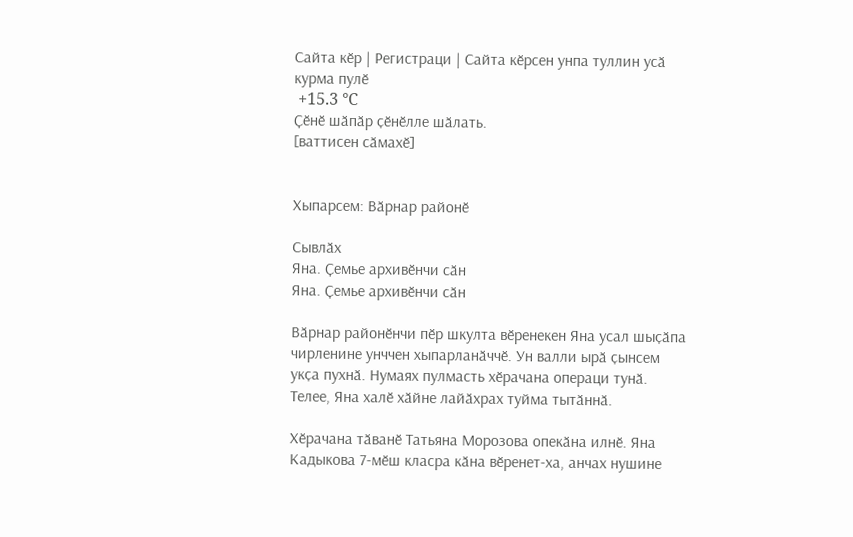Сайта кӗр | Регистраци | Сайта кӗрсен унпа туллин усӑ курма пулӗ
 +15.3 °C
Ҫӗнӗ шӑпӑр ҫӗнӗлле шӑлать.
[ваттисен сӑмахӗ]


Хыпарсем: Вӑрнар районӗ

Сывлӑх
Яна. Ҫемье архивӗнчи сӑн
Яна. Ҫемье архивӗнчи сӑн

Вӑрнар районӗнчи пӗр шкулта вӗренекен Яна усал шыҫӑпа чирленине унччен хыпарланӑччӗ. Ун валли ырӑ ҫынсем укҫа пухнӑ. Нумаях пулмасть хӗрачана операци тунӑ. Телее, Яна халӗ хӑйне лайӑхрах туйма тытӑннӑ.

Хӗрачана тӑванӗ Татьяна Морозова опекӑна илнӗ. Яна Кадыкова 7-мӗш класра кӑна вӗренет-ха, анчах нушине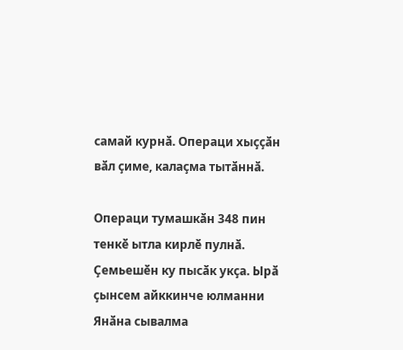самай курнӑ. Операци хыҫҫӑн вӑл ҫиме, калаҫма тытӑннӑ.

Операци тумашкӑн 348 пин тенкӗ ытла кирлӗ пулнӑ. Ҫемьешӗн ку пысӑк укҫа. Ырӑ ҫынсем айккинче юлманни Янӑна сывалма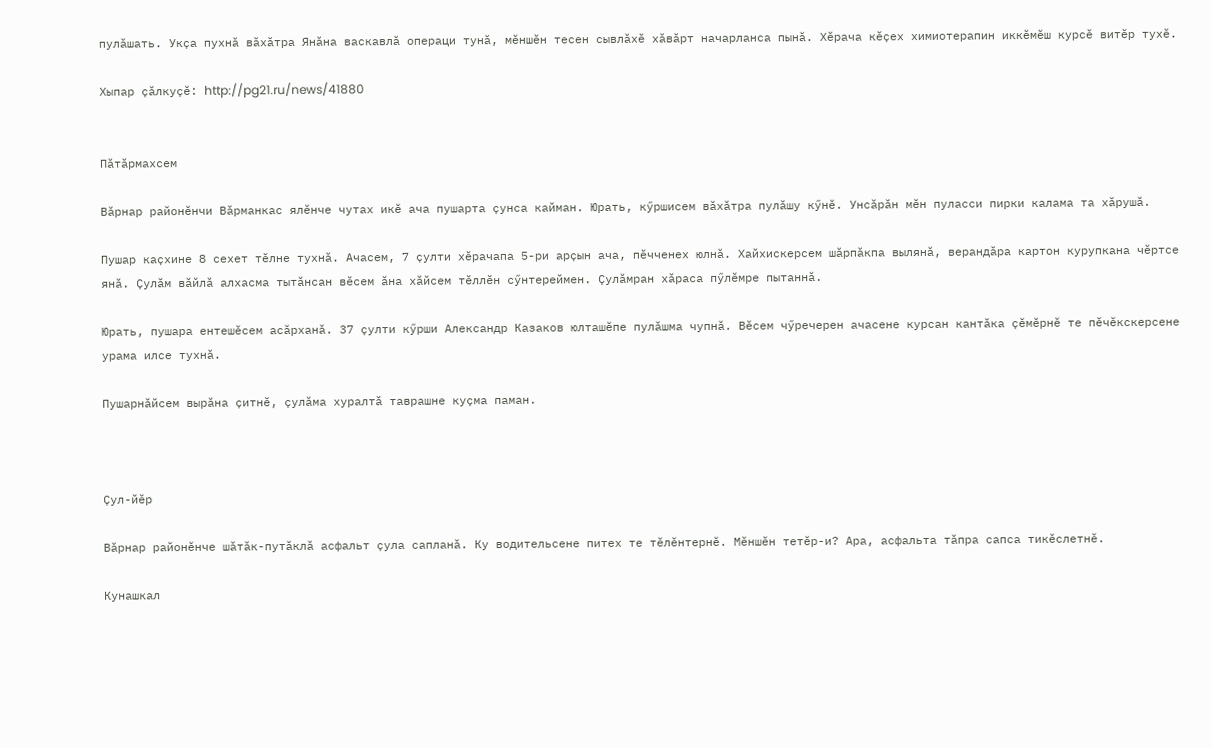пулӑшать. Укҫа пухнӑ вӑхӑтра Янӑна васкавлӑ операци тунӑ, мӗншӗн тесен сывлӑхӗ хӑвӑрт начарланса пынӑ. Хӗрача кӗҫех химиотерапин иккӗмӗш курсӗ витӗр тухӗ.

Хыпар ҫӑлкуҫӗ: http://pg21.ru/news/41880


Пӑтӑрмахсем

Вӑрнар районӗнчи Вӑрманкас ялӗнче чутах икӗ ача пушарта ҫунса кайман. Юрать, кӳршисем вӑхӑтра пулӑшу кӳнӗ. Унсӑрӑн мӗн пуласси пирки калама та хӑрушӑ.

Пушар каҫхине 8 сехет тӗлне тухнӑ. Ачасем, 7 ҫулти хӗрачапа 5-ри арҫын ача, пӗчченех юлнӑ. Хайхискерсем шӑрпӑкпа вылянӑ, верандӑра картон курупкана чӗртсе янӑ. Ҫулӑм вӑйлӑ алхасма тытӑнсан вӗсем ӑна хӑйсем тӗллӗн сӳнтереймен. Ҫулӑмран хӑраса пӳлӗмре пытаннӑ.

Юрать, пушара ентешӗсем асӑрханӑ. 37 ҫулти кӳрши Александр Казаков юлташӗпе пулӑшма чупнӑ. Вӗсем чӳречерен ачасене курсан кантӑка ҫӗмӗрнӗ те пӗчӗкскерсене урама илсе тухнӑ.

Пушарнӑйсем вырӑна ҫитнӗ, ҫулӑма хуралтӑ таврашне куҫма паман.



Ҫул-йӗр

Вӑрнар районӗнче шӑтӑк-путӑклӑ асфальт ҫула сапланӑ. Ку водительсене питех те тӗлӗнтернӗ. Мӗншӗн тетӗр-и? Ара, асфальта тӑпра сапса тикӗслетнӗ.

Кунашкал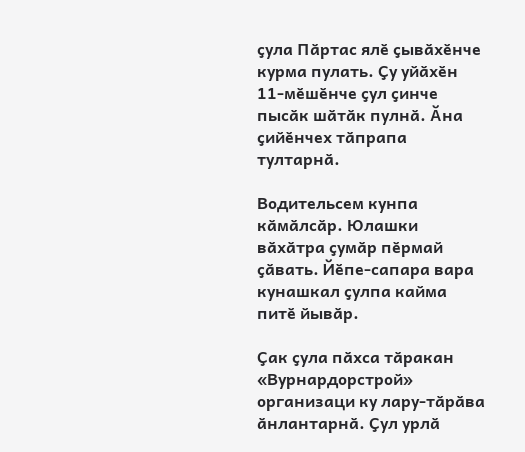ҫула Пӑртас ялӗ ҫывӑхӗнче курма пулать. Ҫу уйӑхӗн 11-мӗшӗнче ҫул ҫинче пысӑк шӑтӑк пулнӑ. Ӑна ҫийӗнчех тӑпрапа тултарнӑ.

Водительсем кунпа кӑмӑлсӑр. Юлашки вӑхӑтра ҫумӑр пӗрмай ҫӑвать. Йӗпе-сапара вара кунашкал ҫулпа кайма питӗ йывӑр.

Ҫак ҫула пӑхса тӑракан «Вурнардорстрой» организаци ку лару-тӑрӑва ӑнлантарнӑ. Ҫул урлӑ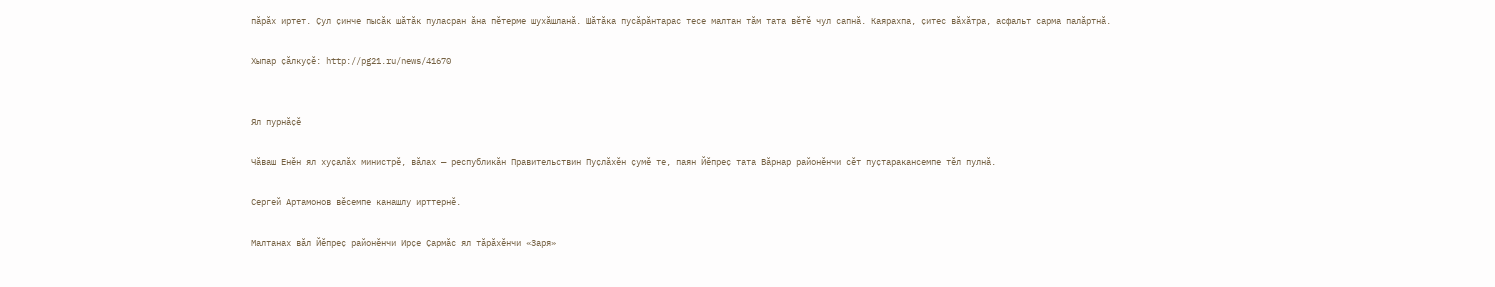пӑрӑх иртет. Ҫул ҫинче пысӑк шӑтӑк пуласран ӑна пӗтерме шухӑшланӑ. Шӑтӑка пусӑрӑнтарас тесе малтан тӑм тата вӗтӗ чул сапнӑ. Каярахпа, ҫитес вӑхӑтра, асфальт сарма палӑртнӑ.

Хыпар ҫӑлкуҫӗ: http://pg21.ru/news/41670


Ял пурнӑҫӗ

Чӑваш Енӗн ял хуҫалӑх министрӗ, вӑлах — республикӑн Правительствин Пуҫлӑхӗн ҫумӗ те, паян Йӗпреҫ тата Вӑрнар районӗнчи сӗт пуҫтаракансемпе тӗл пулнӑ.

Сергей Артамонов вӗсемпе канашлу ирттернӗ.

Малтанах вӑл Йӗпреҫ районӗнчи Ирҫе Ҫармӑс ял тӑрӑхӗнчи «Заря»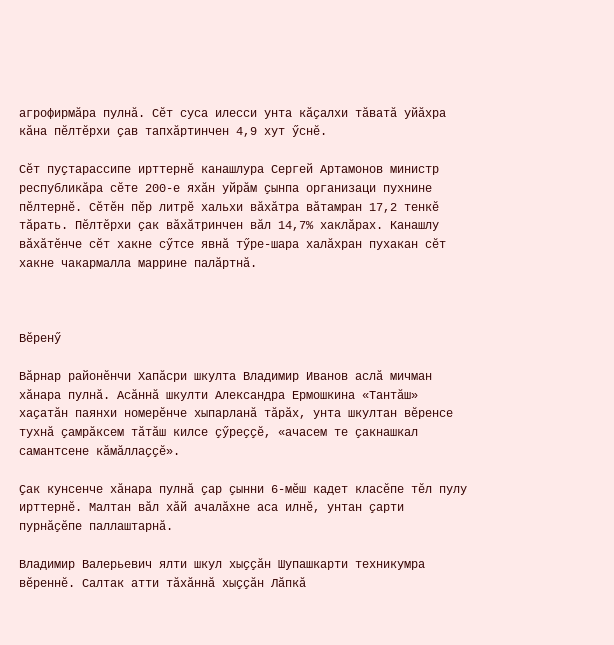агрофирмӑра пулнӑ. Сӗт суса илесси унта кӑҫалхи тӑватӑ уйӑхра кӑна пӗлтӗрхи ҫав тапхӑртинчен 4,9 хут ӳснӗ.

Сӗт пуҫтарассипе ирттернӗ канашлура Сергей Артамонов министр республикӑра сӗте 200-е яхӑн уйрӑм ҫынпа организаци пухнине пӗлтернӗ. Сӗтӗн пӗр литрӗ хальхи вӑхӑтра вӑтамран 17,2 тенкӗ тӑрать. Пӗлтӗрхи ҫак вӑхӑтринчен вӑл 14,7% хаклӑрах. Канашлу вӑхӑтӗнче сӗт хакне сӳтсе явнӑ тӳре-шара халӑхран пухакан сӗт хакне чакармалла маррине палӑртнӑ.



Вӗренӳ

Вӑрнар районӗнчи Хапӑсри шкулта Владимир Иванов аслӑ мичман хӑнара пулнӑ. Асӑннӑ шкулти Александра Ермошкина «Тантӑш» хаҫатӑн паянхи номерӗнче хыпарланӑ тӑрӑх, унта шкултан вӗренсе тухнӑ ҫамрӑксем тӑтӑш килсе ҫӳреҫҫӗ, «ачасем те ҫакнашкал самантсене кӑмӑллаҫҫӗ».

Ҫак кунсенче хӑнара пулнӑ ҫар ҫынни 6-мӗш кадет класӗпе тӗл пулу ирттернӗ. Малтан вӑл хӑй ачалӑхне аса илнӗ, унтан ҫарти пурнӑҫӗпе паллаштарнӑ.

Владимир Валерьевич ялти шкул хыҫҫӑн Шупашкарти техникумра вӗреннӗ. Салтак атти тӑхӑннӑ хыҫҫӑн Лӑпкӑ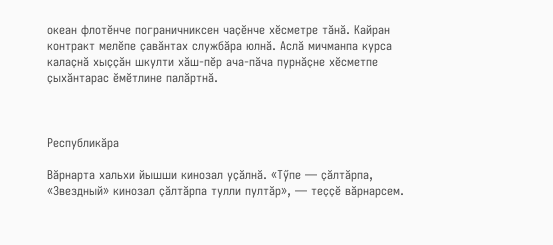океан флотӗнче пограничниксен чаҫӗнче хӗсметре тӑнӑ. Кайран контракт мелӗпе ҫавӑнтах службӑра юлнӑ. Аслӑ мичманпа курса калаҫнӑ хыҫҫӑн шкулти хӑш-пӗр ача-пӑча пурнӑҫне хӗсметпе ҫыхӑнтарас ӗмӗтлине палӑртнӑ.



Республикӑра

Вӑрнарта хальхи йышши кинозал уҫӑлнӑ. «Тӳпе — ҫӑлтӑрпа, «Звездный» кинозал ҫӑлтӑрпа тулли пултӑр», — теҫҫӗ вӑрнарсем.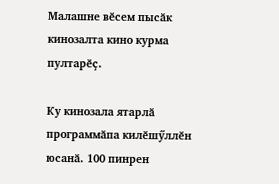Малашне вӗсем пысӑк кинозалта кино курма пултарӗҫ.

Ку кинозала ятарлӑ программӑпа килӗшӳллӗн юсанӑ. 100 пинрен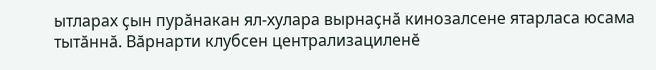ытларах ҫын пурӑнакан ял-хулара вырнаҫнӑ кинозалсене ятарласа юсама тытӑннӑ. Вӑрнарти клубсен централизациленӗ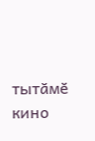тытӑмӗ кино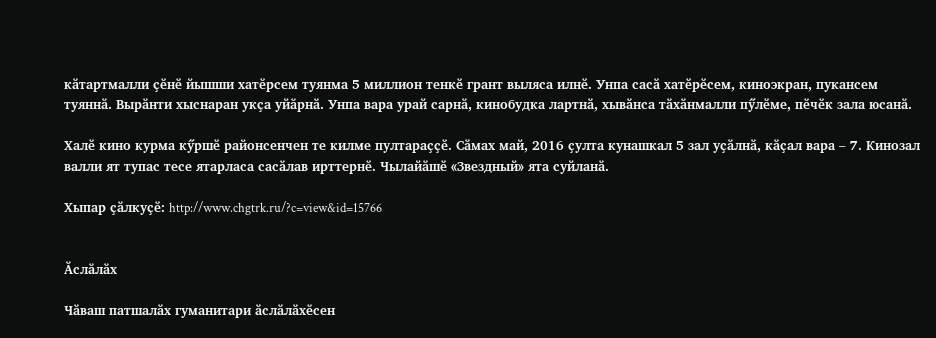кӑтартмалли ҫӗнӗ йышши хатӗрсем туянма 5 миллион тенкӗ грант выляса илнӗ. Унпа сасӑ хатӗрӗсем, киноэкран, пукансем туяннӑ. Вырӑнти хыснаран укҫа уйӑрнӑ. Унпа вара урай сарнӑ, кинобудка лартнӑ, хывӑнса тӑхӑнмалли пӳлӗме, пӗчӗк зала юсанӑ.

Халӗ кино курма кӳршӗ районсенчен те килме пултараҫҫӗ. Сӑмах май, 2016 ҫулта кунашкал 5 зал уҫӑлнӑ, кӑҫал вара – 7. Кинозал валли ят тупас тесе ятарласа сасӑлав ирттернӗ. Чылайӑшӗ «Звездный» ята суйланӑ.

Хыпар ҫӑлкуҫӗ: http://www.chgtrk.ru/?c=view&id=15766


Ӑслӑлӑх

Чӑваш патшалӑх гуманитари ӑслӑлӑхӗсен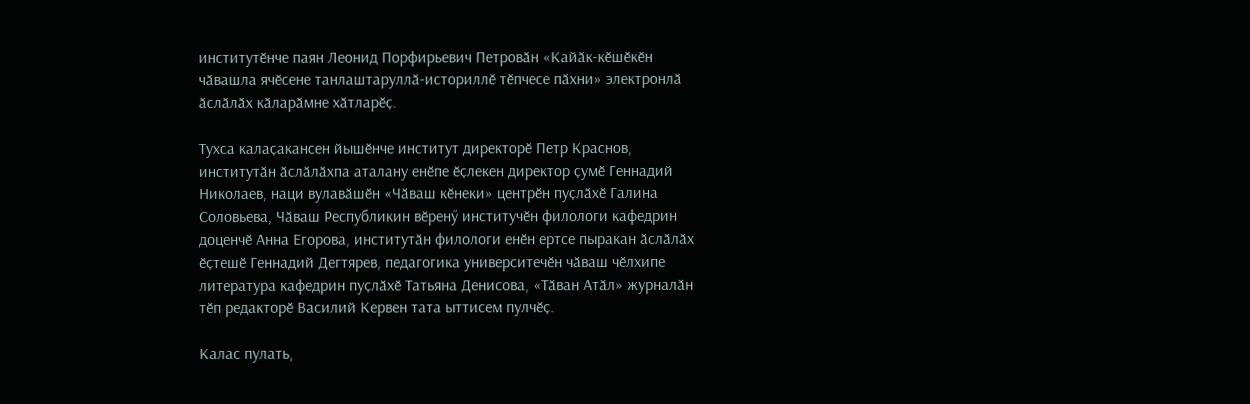институтӗнче паян Леонид Порфирьевич Петровӑн «Кайӑк-кӗшӗкӗн чӑвашла ячӗсене танлаштаруллӑ-историллӗ тӗпчесе пӑхни» электронлӑ ӑслӑлӑх кӑларӑмне хӑтларӗҫ.

Тухса калаҫакансен йышӗнче институт директорӗ Петр Краснов, институтӑн ӑслӑлӑхпа аталану енӗпе ӗҫлекен директор ҫумӗ Геннадий Николаев, наци вулавӑшӗн «Чӑваш кӗнеки» центрӗн пуҫлӑхӗ Галина Соловьева, Чӑваш Республикин вӗренӳ институчӗн филологи кафедрин доценчӗ Анна Егорова, институтӑн филологи енӗн ертсе пыракан ӑслӑлӑх ӗҫтешӗ Геннадий Дегтярев, педагогика университечӗн чӑваш чӗлхипе литература кафедрин пуҫлӑхӗ Татьяна Денисова, «Тӑван Атӑл» журналӑн тӗп редакторӗ Василий Кервен тата ыттисем пулчӗҫ.

Калас пулать,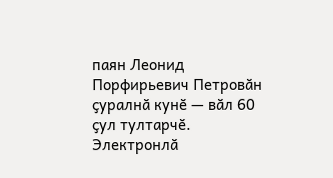паян Леонид Порфирьевич Петровӑн ҫуралнӑ кунӗ — вӑл 60 ҫул тултарчӗ. Электронлӑ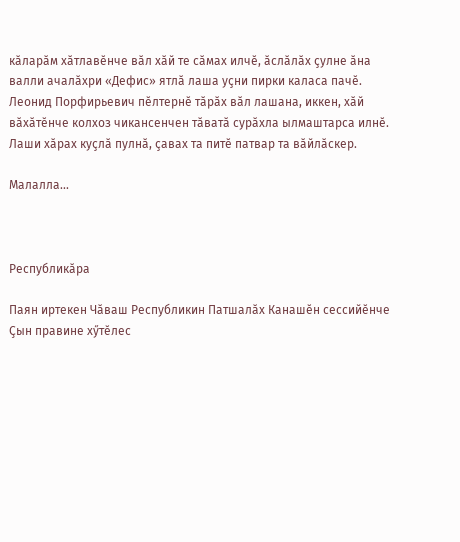кӑларӑм хӑтлавӗнче вӑл хӑй те сӑмах илчӗ, ӑслӑлӑх ҫулне ӑна валли ачалӑхри «Дефис» ятлӑ лаша уҫни пирки каласа пачӗ. Леонид Порфирьевич пӗлтернӗ тӑрӑх вӑл лашана, иккен, хӑй вӑхӑтӗнче колхоз чикансенчен тӑватӑ сурӑхла ылмаштарса илнӗ. Лаши хӑрах куҫлӑ пулнӑ, ҫавах та питӗ патвар та вӑйлӑскер.

Малалла...



Республикӑра

Паян иртекен Чӑваш Республикин Патшалӑх Канашӗн сессийӗнче Ҫын правине хӳтӗлес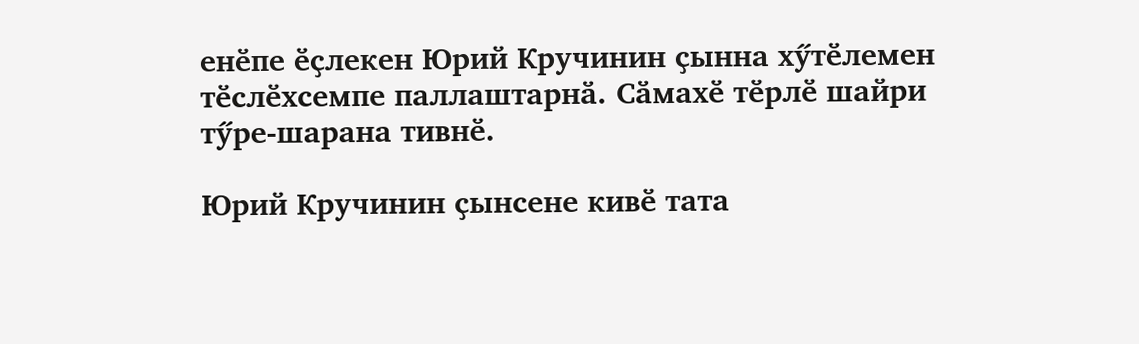енӗпе ӗҫлекен Юрий Кручинин ҫынна хӳтӗлемен тӗслӗхсемпе паллаштарнӑ. Сӑмахӗ тӗрлӗ шайри тӳре-шарана тивнӗ.

Юрий Кручинин ҫынсене кивӗ тата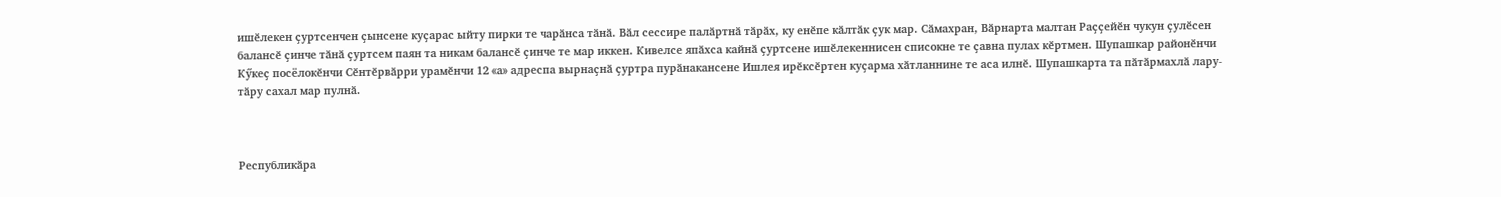ишӗлекен ҫуртсенчен ҫынсене куҫарас ыйту пирки те чарӑнса тӑнӑ. Вӑл сессире палӑртнӑ тӑрӑх, ку енӗпе кӑлтӑк ҫук мар. Сӑмахран, Вӑрнарта малтан Раҫҫейӗн чукун ҫулӗсен балансӗ ҫинче тӑнӑ ҫуртсем паян та никам балансӗ ҫинче те мар иккен. Кивелсе япӑхса кайнӑ ҫуртсене ишӗлекеннисен списокне те ҫавна пулах кӗртмен. Шупашкар районӗнчи Кӳкеҫ посёлокӗнчи Сӗнтӗрвӑрри урамӗнчи 12 «а» адреспа вырнаҫнӑ ҫуртра пурӑнакансене Ишлея ирӗксӗртен куҫарма хӑтланнине те аса илнӗ. Шупашкарта та пӑтӑрмахлӑ лару-тӑру сахал мар пулнӑ.



Республикӑра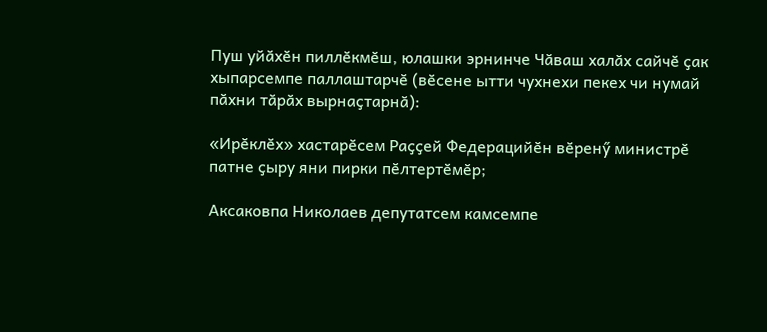Пуш уйӑхӗн пиллӗкмӗш, юлашки эрнинче Чӑваш халӑх сайчӗ ҫак хыпарсемпе паллаштарчӗ (вӗсене ытти чухнехи пекех чи нумай пӑхни тӑрӑх вырнаҫтарнӑ):

«Ирӗклӗх» хастарӗсем Раҫҫей Федерацийӗн вӗренӳ министрӗ патне ҫыру яни пирки пӗлтертӗмӗр;

Аксаковпа Николаев депутатсем камсемпе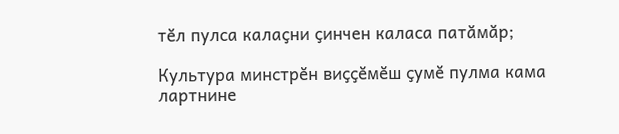тӗл пулса калаҫни ҫинчен каласа патӑмӑр;

Культура минстрӗн виҫҫӗмӗш ҫумӗ пулма кама лартнине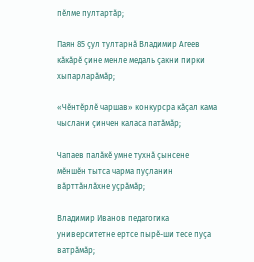пӗлме пултартӑр;

Паян 85 ҫул тултарнӑ Владимир Агеев кӑкӑрӗ ҫине менле медаль ҫакни пирки хыпарларӑмӑр;

«Чӗнтӗрлӗ чаршав» конкурсра кӑҫал кама чыслани ҫинчен каласа патӑмӑр;

Чапаев палӑкӗ умне тухнӑ ҫынсене мӗншӗн тытса чарма пуҫланин вӑрттӑнлӑхне уҫрӑмӑр;

Владимир Иванов педагогика университетне ертсе пырӗ-ши тесе пуҫа ватрӑмӑр;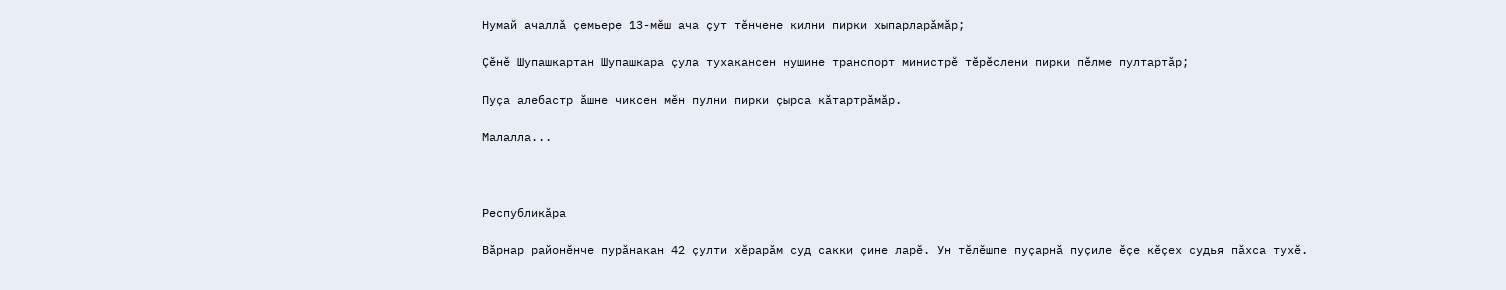Нумай ачаллӑ ҫемьере 13-мӗш ача ҫут тӗнчене килни пирки хыпарларӑмӑр;

Ҫӗнӗ Шупашкартан Шупашкара ҫула тухакансен нушине транспорт министрӗ тӗрӗслени пирки пӗлме пултартӑр;

Пуҫа алебастр ӑшне чиксен мӗн пулни пирки ҫырса кӑтартрӑмӑр.

Малалла...



Республикӑра

Вӑрнар районӗнче пурӑнакан 42 ҫулти хӗрарӑм суд сакки ҫине ларӗ. Ун тӗлӗшпе пуҫарнӑ пуҫиле ӗҫе кӗҫех судья пӑхса тухӗ.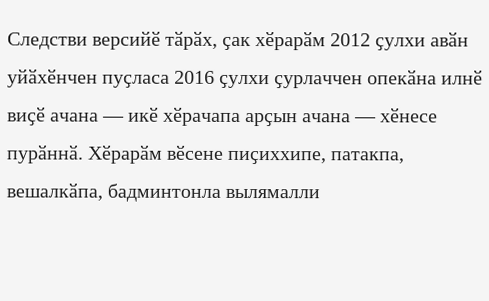Следстви версийӗ тӑрӑх, ҫак хӗрарӑм 2012 ҫулхи авӑн уйӑхӗнчен пуҫласа 2016 ҫулхи ҫурлаччен опекӑна илнӗ виҫӗ ачана — икӗ хӗрачапа арҫын ачана — хӗнесе пурӑннӑ. Хӗрарӑм вӗсене пиҫиххипе, патакпа, вешалкӑпа, бадминтонла вылямалли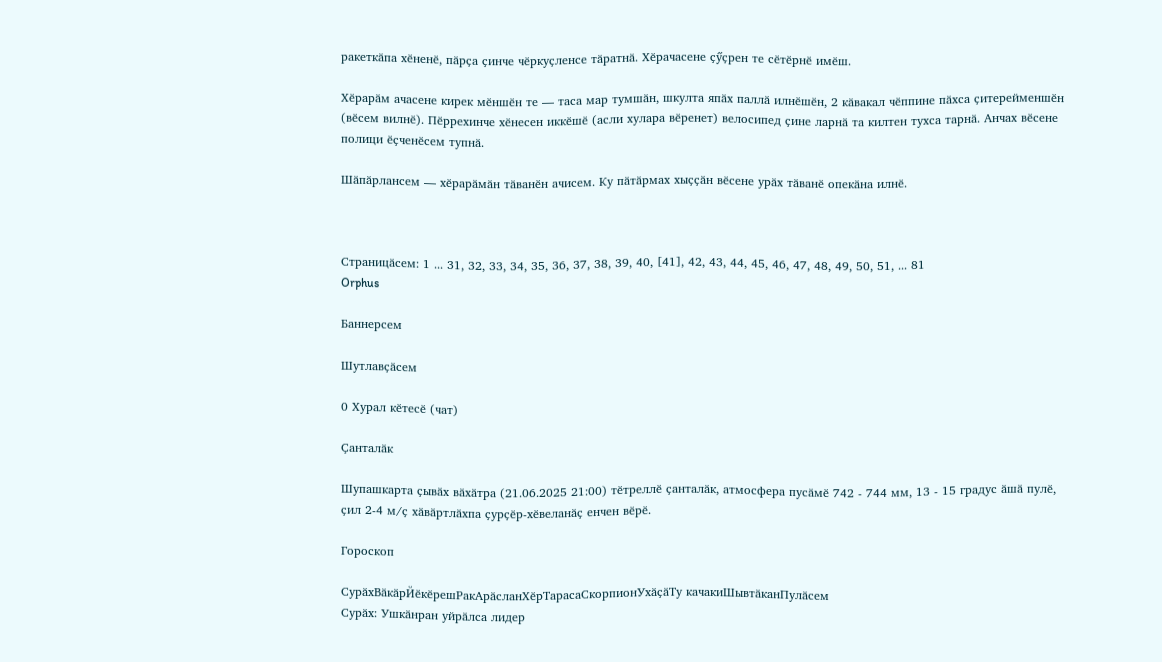ракеткӑпа хӗненӗ, пӑрҫа ҫинче чӗркуҫленсе тӑратнӑ. Хӗрачасене ҫӳҫрен те сӗтӗрнӗ имӗш.

Хӗрарӑм ачасене кирек мӗншӗн те — таса мар тумшӑн, шкулта япӑх паллӑ илнӗшӗн, 2 кӑвакал чӗппине пӑхса ҫитерейменшӗн (вӗсем вилнӗ). Пӗррехинче хӗнесен иккӗшӗ (асли хулара вӗренет) велосипед ҫине ларнӑ та килтен тухса тарнӑ. Анчах вӗсене полици ӗҫченӗсем тупнӑ.

Шӑпӑрлансем — хӗрарӑмӑн тӑванӗн ачисем. Ку пӑтӑрмах хыҫҫӑн вӗсене урӑх тӑванӗ опекӑна илнӗ.



Страницӑсем: 1 ... 31, 32, 33, 34, 35, 36, 37, 38, 39, 40, [41], 42, 43, 44, 45, 46, 47, 48, 49, 50, 51, ... 81
Orphus

Баннерсем

Шутлавҫӑсем

0 Хурал кӗтесӗ (чат)

Ҫанталӑк

Шупашкарта ҫывӑх вӑхӑтра (21.06.2025 21:00) тӗтреллӗ ҫанталӑк, атмосфера пусӑмӗ 742 - 744 мм, 13 - 15 градус ӑшӑ пулӗ, ҫил 2-4 м/ҫ хӑвӑртлӑхпа ҫурҫӗр-хӗвеланӑҫ енчен вӗрӗ.

Гороскоп

СурӑхВӑкӑрЙӗкӗрешРакАрӑсланХӗрТарасаСкорпионУхӑҫӑТу качакиШывтӑканПулӑсем
Сурӑх: Ушкӑнран уйрӑлса лидер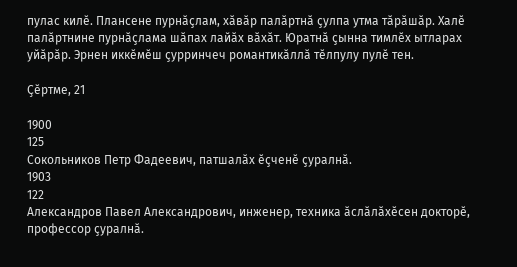пулас килӗ. Плансене пурнӑҫлам, хӑвӑр палӑртнӑ ҫулпа утма тӑрӑшӑр. Халӗ палӑртнине пурнӑҫлама шӑпах лайӑх вӑхӑт. Юратнӑ ҫынна тимлӗх ытларах уйӑрӑр. Эрнен иккӗмӗш ҫурринчеч романтикӑллӑ тӗлпулу пулӗ тен.

Ҫӗртме, 21

1900
125
Сокольников Петр Фадеевич, патшалӑх ӗҫченӗ ҫуралнӑ.
1903
122
Александров Павел Александрович, инженер, техника ӑслӑлӑхӗсен докторӗ, профессор ҫуралнӑ.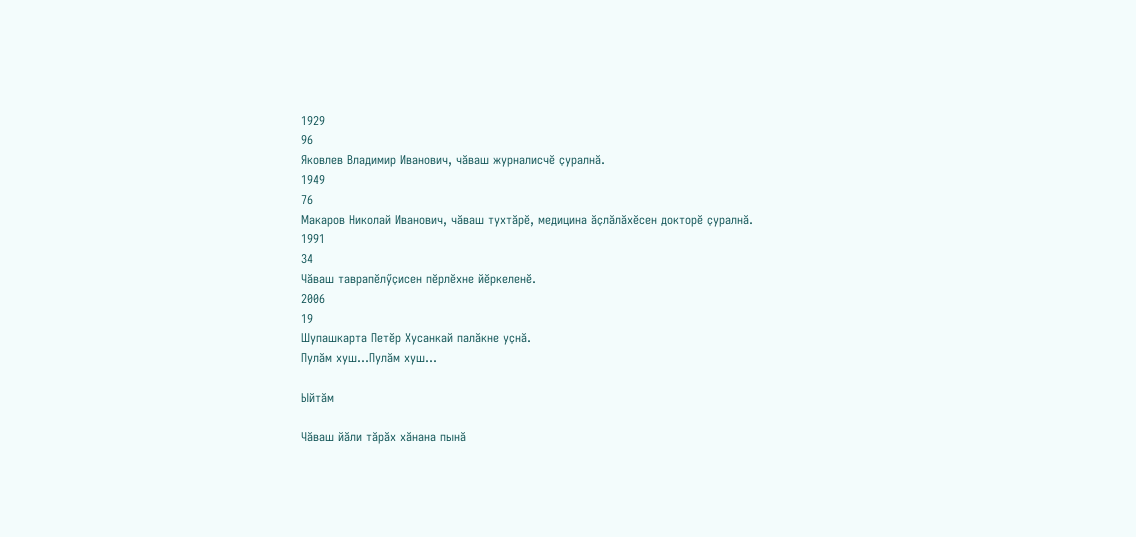1929
96
Яковлев Владимир Иванович, чӑваш журналисчӗ ҫуралнӑ.
1949
76
Макаров Николай Иванович, чӑваш тухтӑрӗ, медицина ӑҫлӑлӑхӗсен докторӗ ҫуралнӑ.
1991
34
Чӑваш таврапӗлӳҫисен пӗрлӗхне йӗркеленӗ.
2006
19
Шупашкарта Петӗр Хусанкай палӑкне уҫнӑ.
Пулӑм хуш...Пулӑм хуш...

Ыйтӑм

Чӑваш йӑли тӑрӑх хӑнана пынӑ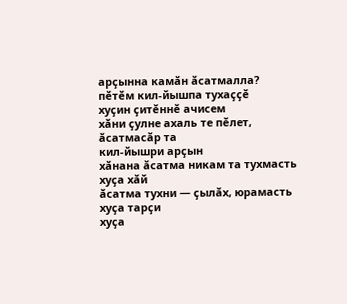арҫынна камӑн ӑсатмалла?
пӗтӗм кил-йышпа тухаҫҫӗ
хуҫин ҫитӗннӗ ачисем
хӑни ҫулне ахаль те пӗлет, ӑсатмасӑр та
кил-йышри арҫын
хӑнана ӑсатма никам та тухмасть
хуҫа хӑй
ӑсатма тухни — ҫылӑх, юрамасть
хуҫа тарҫи
хуҫа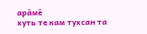арӑмӗ
хуть те кам тухсан та